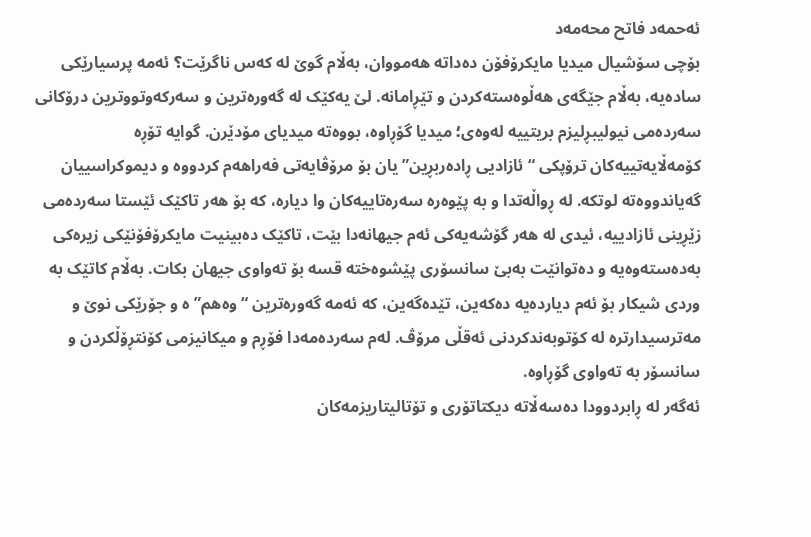ئەحمەد فاتح محەمەد
بۆچی سۆشیال میدیا مایکرۆفۆن دەداتە هەمووان، بەڵام گوێ لە کەس ناگرێت؟ ئەمە پرسیارێکی سادەیە، بەڵام جێگەی هەڵوەستەکردن و تێڕامانە. لێ یەکێک لە گەورەترین و سەرکەوتووترین درۆکانی سەردەمی نیولیبڕلیزم بریتییە لەوەی؛ میدیا گۆڕاوە، بووەتە میدیای مۆدێرن. گوایە تۆڕە کۆمەڵایەتییەکان ترۆپکی “ئازادیی ڕادەربڕین”یان بۆ مرۆڤایەتی فەراهەم کردووە و دیموکراسییان گەیاندووەتە لوتکە. لە ڕواڵەتدا و بە پێوەرە سەرەتاییەکان وا دیارە، کە بۆ هەر تاکێک ئێستا سەردەمی زێڕینی ئازادییە، ئیدی لە هەر گۆشەیەکی ئەم جیهانەدا بێت، تاکێک دەبینیت مایکرۆفۆنێکی زیرەکی بەدەستەوەیە و دەتوانێت بەبێ سانسۆری پێشوەختە قسە بۆ تەواوی جیهان بکات. بەڵام کاتێک بە وردی شیکار بۆ ئەم دیاردەیە دەکەین، تێدەگەین، کە ئەمە گەورەترین “وەهم”ە و جۆرێکی نوێ و مەترسیدارترە لە کۆتوبەندکردنی ئەقڵی مرۆڤ. لەم سەردەمەدا فۆڕم و میکانیزمی کۆنتڕۆڵکردن و سانسۆر بە تەواوی گۆڕاوە.
ئەگەر لە ڕابردوودا دەسەڵاتە دیکتاتۆری و تۆتالیتاریزمەکان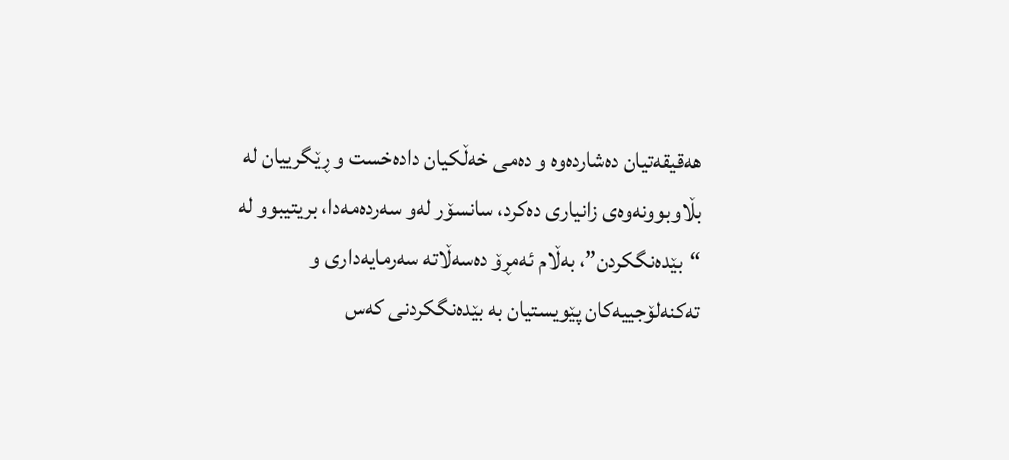هەقیقەتیان دەشاردەوە و دەمی خەڵکیان دادەخست و ڕێگرییان لە بڵاوبوونەوەی زانیاری دەکرد، سانسۆر لەو سەردەمەدا، بریتیبوو لە “بێدەنگکردن”، بەڵام ئەمڕۆ دەسەڵاتە سەرمایەداری و تەکنەلۆجییەکان پێویستیان بە بێدەنگکردنی کەس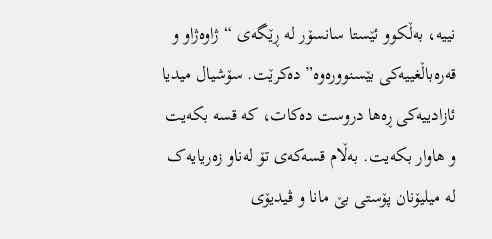نییە، بەڵکوو ئێستا سانسۆر لە ڕێگەی “ژاوەژاو و قەرەباڵغییەکی بێسنوورەوە” دەکرێت. سۆشیال میدیا ئازادییەکی ڕەها دروست دەکات، کە قسە بکەیت و هاوار بکەیت. بەڵام قسەکەی تۆ لەناو زەریایەک لە میلیۆنان پۆستی بێ مانا و ڤیدیۆی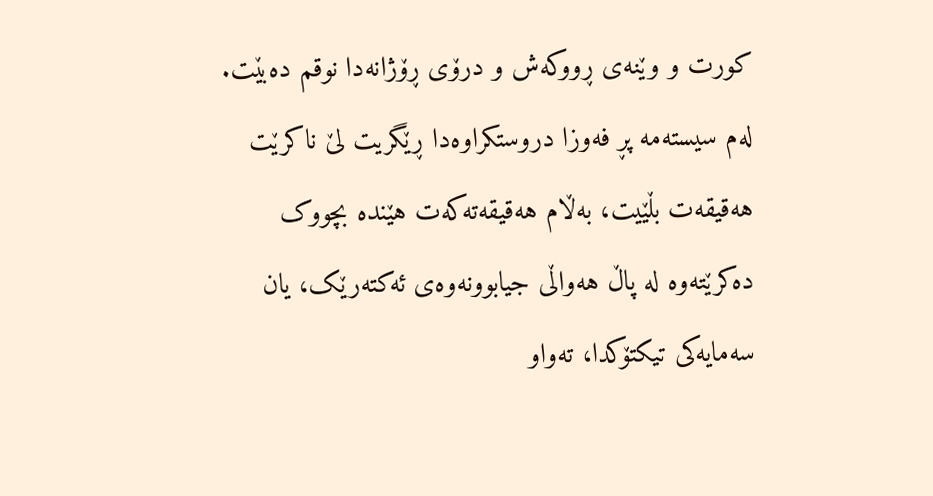کورت و وێنەی ڕووکەش و درۆی ڕۆژانەدا نوقم دەبێت. لەم سیستەمە پڕ فەوزا دروستکراوەدا ڕێگریت لێ ناکرێت هەقیقەت بڵێیت، بەڵام هەقیقەتەکەت هێندە بچووک دەکرێتەوە لە پاڵ هەواڵی جیابوونەوەی ئەکتەرێک، یان سەمایەکی تیکتۆکدا، تەواو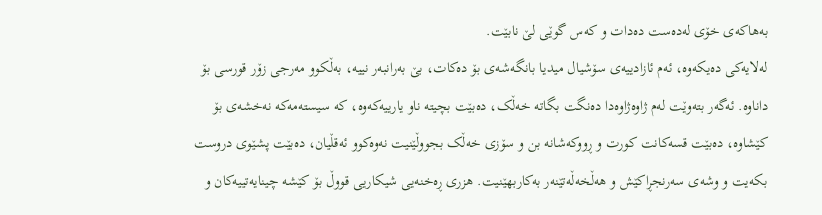بەهاکەی خۆی لەدەست دەدات و کەس گوێی لێ نابێت.
لەلایەکی دەیکەوە، ئەم ئازادییەی سۆشیال میدیا بانگەشەی بۆ دەکات، بێ بەرانبەر نییە، بەڵکوو مەرجی زۆر قورسی بۆ داناوە. ئەگەر بتەوێت لەم ژاوەژاوەدا دەنگت بگاتە خەڵک، دەبێت بچیتە ناو یارییەکەوە، کە سیستەمەکە نەخشەی بۆ کێشاوە، دەبێت قسەکانت کورت و ڕووکەشانە بن و سۆزی خەڵک بجووڵێنیت نەوەکوو ئەقڵیان، دەبێت پشێوی دروست بکەیت و وشەی سەرنجڕاکێش و هەڵخەڵەتێنەر بەکاربهێنیت. هزری ڕەخنەیی شیکاریی قووڵ بۆ کێشە چینایەتییەکان و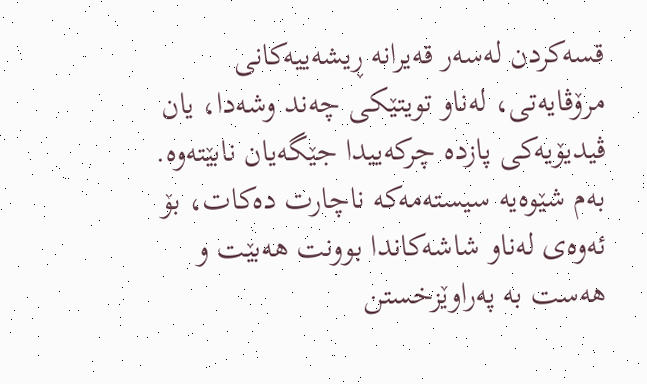قسەکردن لەسەر قەیرانە ڕیشەییەکانی مرۆڤایەتی، لەناو تویتێکی چەند وشەدا، یان ڤیدیۆیەکی پازدە چرکەییدا جێگەیان نابێتەوە. بەم شێوەیە سیستەمەکە ناچارت دەکات، بۆ ئەوەی لەناو شاشەکاندا بوونت هەبێت و هەست بە پەراوێزخستن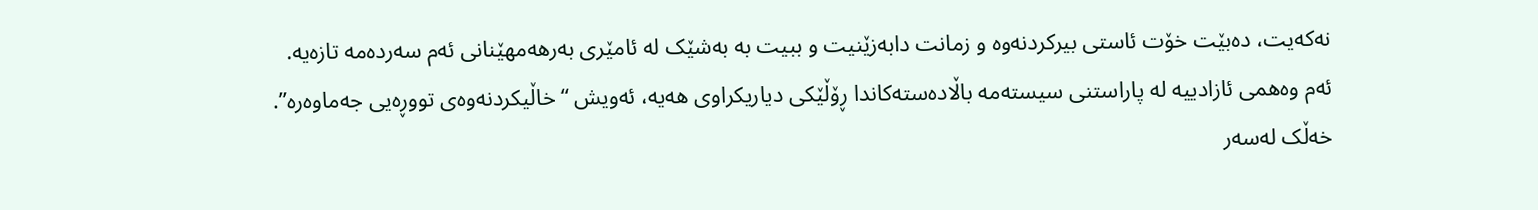نەکەیت، دەبێت خۆت ئاستی بیرکردنەوە و زمانت دابەزێنیت و ببیت بە بەشێک لە ئامێری بەرهەمهێنانی ئەم سەردەمە تازەیە.
ئەم وەهمی ئازادییە لە پاراستنی سیستەمە باڵادەستەکاندا ڕۆڵێکی دیاریکراوی هەیە، ئەویش “خاڵیکردنەوەی تووڕەیی جەماوەرە”. خەڵک لەسەر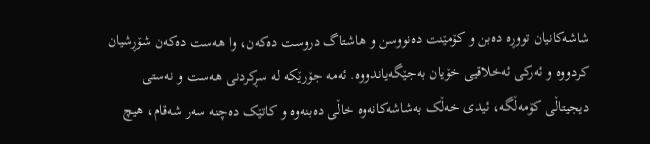شاشەکانیان تووڕە دەبن و کۆمێنت دەنووسن و هاشتاگ دروست دەکەن، وا هەست دەکەن شۆڕشیان کردووە و ئەرکی ئەخلاقیی خۆیان بەجێگەیاندووە. ئەمە جۆرێکە لە سڕکردنی هەست و نەستی دیجیتاڵی کۆمەڵگە، ئیدی خەڵک بەشاشەکانەوە خاڵی دەبنەوە و کاتێک دەچنە سەر شەقام، هیچ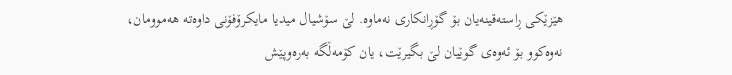هێزێکی ڕاستەقینەیان بۆ گۆڕانکاری نەماوە. لێ سۆشیال میدیا مایکرۆفۆنی داوەتە هەموومان، نەوەکوو بۆ ئەوەی گوێیان لێ بگیرێت، یان کۆمەڵگە بەرەوپێش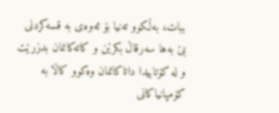ببات، بەڵکوو تەنیا بۆ ئەوەی بە قسەکردنی بێ بەها سەرقاڵ بکرێن و کاتەکانمان بدزرێت و لە کۆتاییدا داتاکانمان وەکوو کاڵا بە کۆمپانیاکانی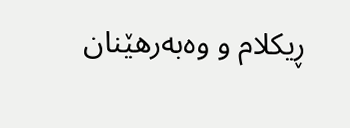ڕیکلام و وەبەرهێنان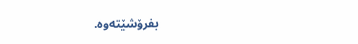بفرۆشێتەوە.